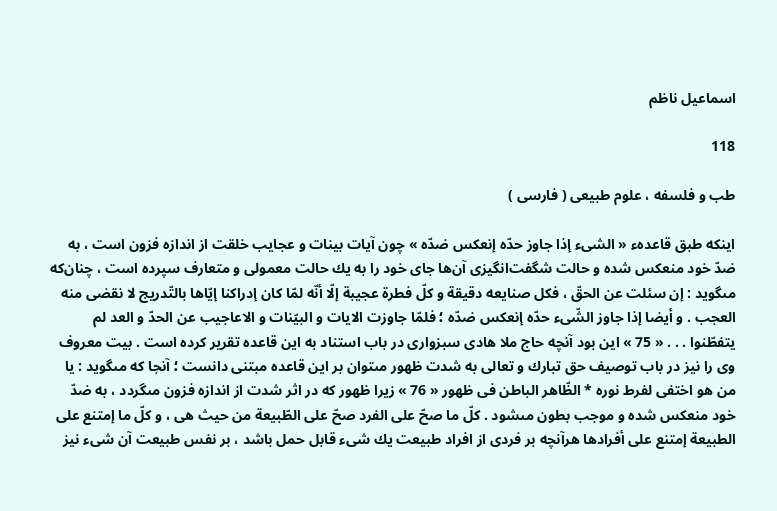اسماعيل ناظم

118

طب و فلسفه ، علوم طبيعى ( فارسى )

اينكه طبق قاعدهء « الشىء إذا جاوز حدّه إنعكس ضدّه » چون آيات بينات و عجايب خلقت از اندازه فزون است ، به ضدّ خود منعكس شده و حالت شگفت‌انگيزى آن‌ها جاى خود را به يك حالت معمولى و متعارف سپرده است ، چنان‌كه مىگويد : إن سئلت عن الحقّ ، فكل صنايعه دقيقة و كلّ فطرة عجيبة إلّا أنّه لمّا كان إدراكنا إيّاها بالتّدريج لا نقضى منه العجب . و أيضا إذا جاوز الشّىء حدّه إنعكس ضدّه ؛ فلمّا جاوزت الايات و البيّنات و الاعاجيب عن الحدّ و العد لم يتفطّنوا . . . « 75 » اين بود آنچه حاج ملا هادى سبزوارى در باب استناد به اين قاعده تقرير كرده است . بيت معروف وى را نيز در باب توصيف حق تبارك و تعالى به شدت ظهور مىتوان بر اين قاعده مبتنى دانست ؛ آنجا كه مىگويد : يا من هو اختفى لفرط نوره * الظّاهر الباطن فى ظهور « 76 » زيرا ظهور كه در اثر شدت از اندازه فزون مىگردد ، به ضدّ خود منعكس شده و موجب بطون مىشود . كلّ ما صحّ على الفرد صحّ على الطّبيعة من حيث هى ، و كلّ ما إمتنع على الطبيعة إمتنع على أفرادها هرآنچه بر فردى از افراد طبيعت يك شىء قابل حمل باشد ، بر نفس طبيعت آن شىء نيز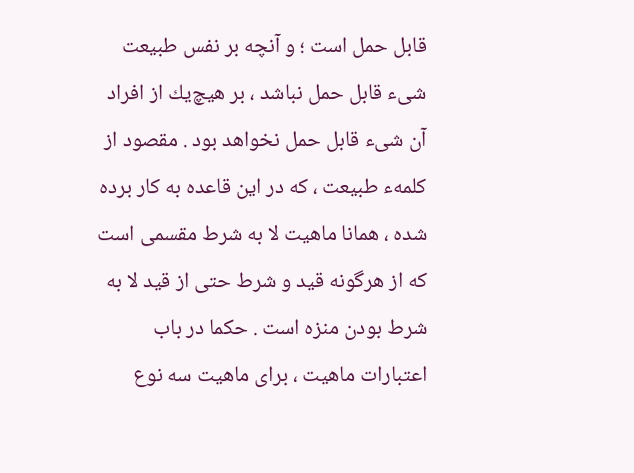قابل حمل است ؛ و آنچه بر نفس طبيعت شىء قابل حمل نباشد ، بر هيچ‌يك از افراد آن شىء قابل حمل نخواهد بود . مقصود از كلمهء طبيعت ، كه در اين قاعده به كار برده شده ، همانا ماهيت لا به شرط مقسمى است كه از هرگونه قيد و شرط حتى از قيد لا به شرط بودن منزه است . حكما در باب اعتبارات ماهيت ، براى ماهيت سه نوع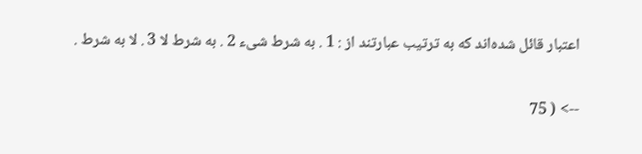اعتبار قائل شده‌اند كه به ترتيب عبارتند از : 1 . به شرط شىء 2 . به شرط لا 3 . لا به شرط .

--> ( 75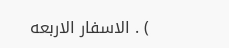) . الاسفار الاربعه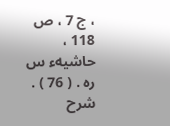، ج 7 ، ص 118 ، حاشيهء س ره . ( 76 ) . شرح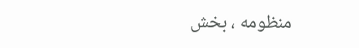منظومه ، بخش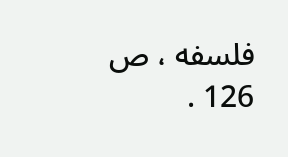فلسفه ، ص 126 .